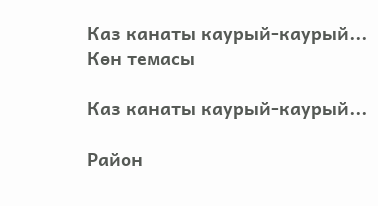Каз канаты каурый-каурый...
Көн темасы

Каз канаты каурый-каурый...

Район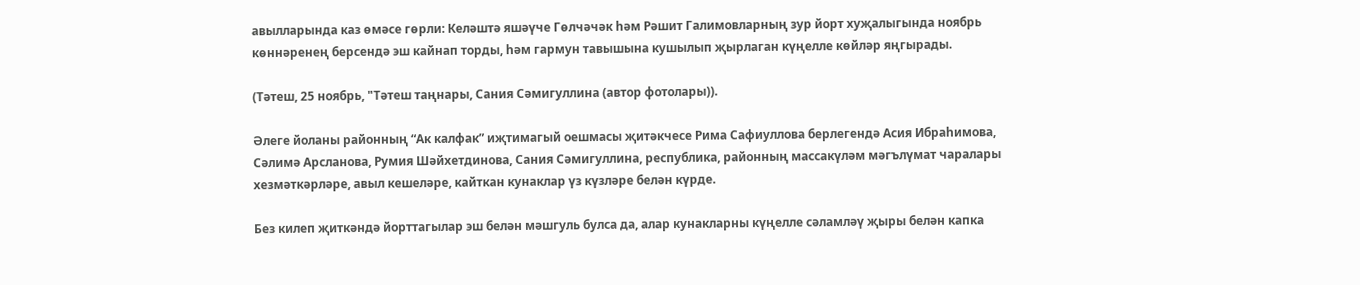авылларында каз өмәсе гөрли: Келәштә яшәүче Гөлчәчәк һәм Рәшит Галимовларның зур йорт хуҗалыгында ноябрь көннәренең берсендә эш кайнап торды, һәм гармун тавышына кушылып җырлаган күңелле көйләр яңгырады.

(Тәтеш, 25 ноябрь, "Тәтеш таңнары, Сания Сәмигуллина (автор фотолары)).

Әлеге йоланы районның “Ак калфак” иҗтимагый оешмасы җитәкчесе Рима Сафиуллова берлегендә Асия Ибраһимова, Сәлимә Арсланова, Румия Шәйхетдинова, Сания Сәмигуллина, республика, районның массакүләм мәгълүмат чаралары хезмәткәрләре, авыл кешеләре, кайткан кунаклар үз күзләре белән күрде.

Без килеп җиткәндә йорттагылар эш белән мәшгуль булса да, алар кунакларны күңелле сәламләү җыры белән капка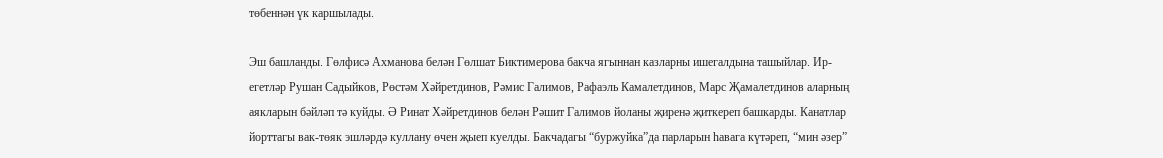төбеннән үк каршылады.

Эш башланды. Гөлфисә Ахманова белән Гөлшат Биктимерова бакча ягыннан казларны ишегалдына ташыйлар. Ир-егетләр Рушан Садыйков, Рөстәм Хәйретдинов, Рәмис Галимов, Рафаэль Камалетдинов, Марс Җамалетдинов аларның аякларын бәйләп тә куйды. Ә Ринат Хәйретдинов белән Рәшит Галимов йоланы җиренә җиткереп башкарды. Канатлар йорттагы вак-төяк эшләрдә куллану өчен җыеп куелды. Бакчадагы “буржуйка”да парларын һавага күтәреп, “мин әзер”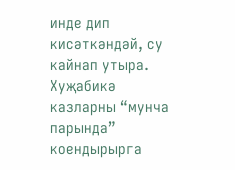инде дип кисәткәндәй, су кайнап утыра. Хуҗабикә казларны “мунча парында” коендырырга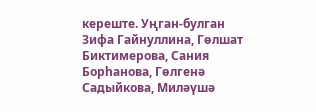кереште. Уңган-булган Зифа Гайнуллина, Гөлшат Биктимерова, Сания Борһанова, Гөлгенә Садыйкова, Миләүшә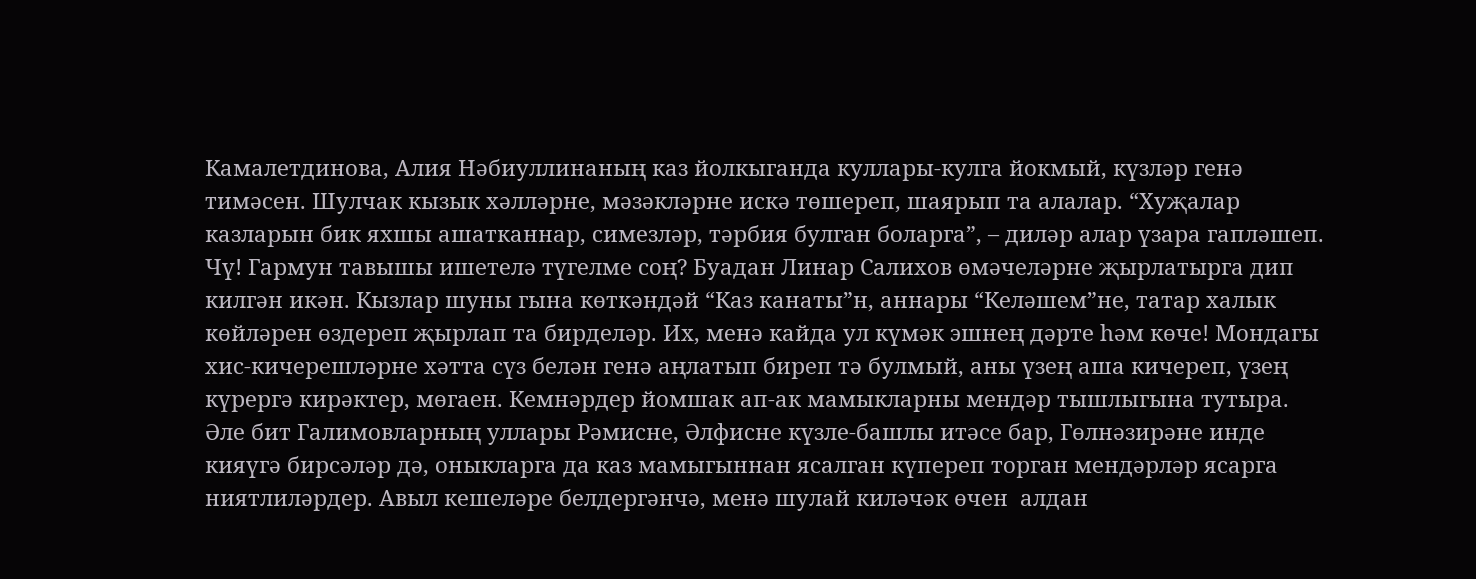Камалетдинова, Алия Нәбиуллинаның каз йолкыганда куллары-кулга йокмый, күзләр генә тимәсен. Шулчак кызык хәлләрне, мәзәкләрне искә төшереп, шаярып та алалар. “Хуҗалар казларын бик яхшы ашатканнар, симезләр, тәрбия булган боларга”, – диләр алар үзара гапләшеп. Чү! Гармун тавышы ишетелә түгелме соң? Буадан Линар Салихов өмәчеләрне җырлатырга дип килгән икән. Кызлар шуны гына көткәндәй “Каз канаты”н, аннары “Келәшем”не, татар халык көйләрен өздереп җырлап та бирделәр. Их, менә кайда ул күмәк эшнең дәрте һәм көче! Мондагы хис-кичерешләрне хәтта сүз белән генә аңлатып биреп тә булмый, аны үзең аша кичереп, үзең күрергә кирәктер, мөгаен. Кемнәрдер йомшак ап-ак мамыкларны мендәр тышлыгына тутыра. Әле бит Галимовларның уллары Рәмисне, Әлфисне күзле-башлы итәсе бар, Гөлнәзирәне инде кияүгә бирсәләр дә, оныкларга да каз мамыгыннан ясалган күпереп торган мендәрләр ясарга ниятлиләрдер. Авыл кешеләре белдергәнчә, менә шулай киләчәк өчен  алдан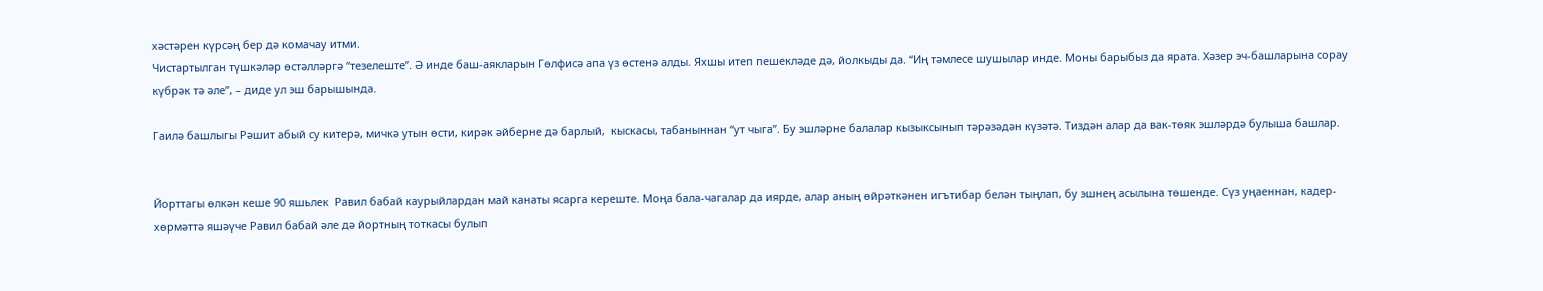хәстәрен күрсәң бер дә комачау итми.
Чистартылган түшкәләр өстәлләргә “тезелеште”. Ә инде баш-аякларын Гөлфисә апа үз өстенә алды. Яхшы итеп пешекләде дә, йолкыды да. “Иң тәмлесе шушылар инде. Моны барыбыз да ярата. Хәзер эч-башларына сорау күбрәк тә әле”, – диде ул эш барышында.

Гаилә башлыгы Рәшит абый су китерә, мичкә утын өсти, кирәк әйберне дә барлый,  кыскасы, табаныннан “ут чыга”. Бу эшләрне балалар кызыксынып тәрәзәдән күзәтә. Тиздән алар да вак-төяк эшләрдә булыша башлар.


Йорттагы өлкән кеше 90 яшьлек  Равил бабай каурыйлардан май канаты ясарга кереште. Моңа бала-чагалар да иярде, алар аның өйрәткәнен игътибар белән тыңлап, бу эшнең асылына төшенде. Сүз уңаеннан, кадер-хөрмәттә яшәүче Равил бабай әле дә йортның тоткасы булып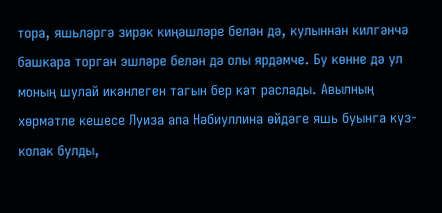тора, яшьләргә зирәк киңәшләре белән дә, кулыннан килгәнчә башкара торган эшләре белән дә олы ярдәмче. Бу көнне дә ул моның шулай икәнлеген тагын бер кат раслады. Авылның хөрмәтле кешесе Луиза апа Нәбиуллина өйдәге яшь буынга күз-колак булды,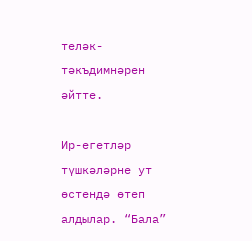теләк-тәкъдимнәрен әйтте.

Ир-егетләр түшкәләрне ут өстендә өтеп алдылар. “Бала”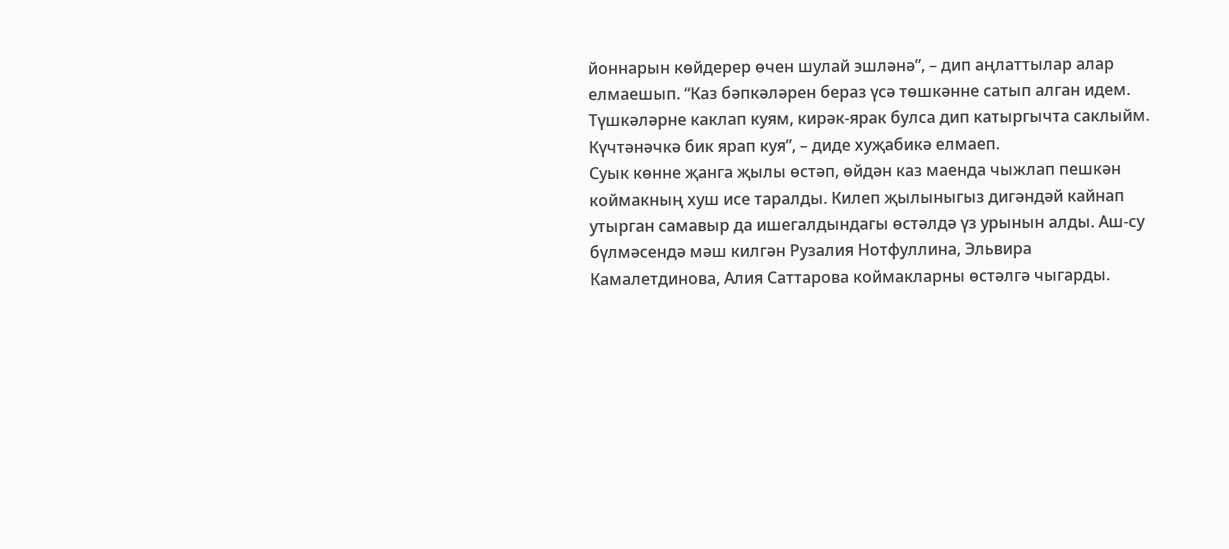йоннарын көйдерер өчен шулай эшләнә”, – дип аңлаттылар алар елмаешып. “Каз бәпкәләрен бераз үсә төшкәнне сатып алган идем. Түшкәләрне каклап куям, кирәк-ярак булса дип катыргычта саклыйм. Күчтәнәчкә бик ярап куя”, – диде хуҗабикә елмаеп.
Суык көнне җанга җылы өстәп, өйдән каз маенда чыжлап пешкән коймакның хуш исе таралды. Килеп җылыныгыз дигәндәй кайнап утырган самавыр да ишегалдындагы өстәлдә үз урынын алды. Аш-су бүлмәсендә мәш килгән Рузалия Нотфуллина, Эльвира Камалетдинова, Алия Саттарова коймакларны өстәлгә чыгарды.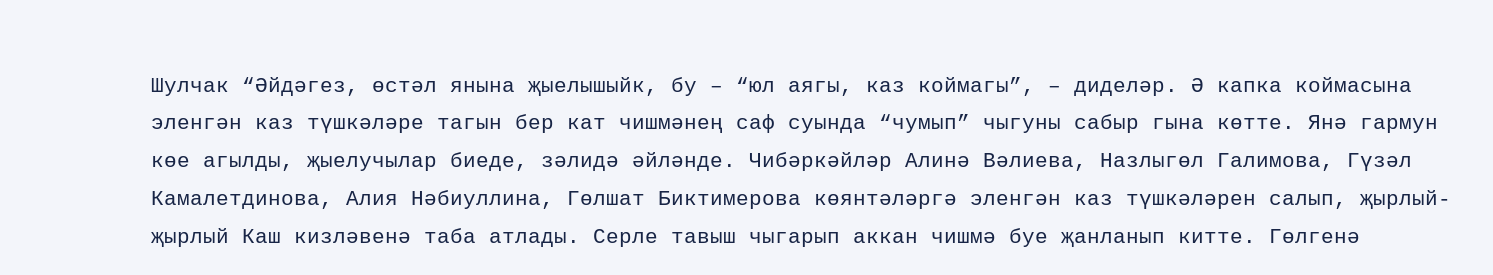Шулчак “Әйдәгез, өстәл янына җыелышыйк, бу – “юл аягы, каз коймагы”, – диделәр. Ә капка коймасына эленгән каз түшкәләре тагын бер кат чишмәнең саф суында “чумып” чыгуны сабыр гына көтте. Янә гармун көе агылды, җыелучылар биеде, зәлидә әйләнде. Чибәркәйләр Алинә Вәлиева, Назлыгөл Галимова, Гүзәл Камалетдинова, Алия Нәбиуллина, Гөлшат Биктимерова көянтәләргә эленгән каз түшкәләрен салып, җырлый-җырлый Каш кизләвенә таба атлады. Серле тавыш чыгарып аккан чишмә буе җанланып китте. Гөлгенә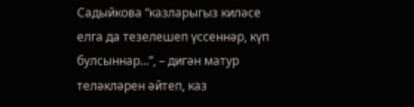Садыйкова “казларыгыз киләсе елга да тезелешеп үссеннәр, күп булсыннар...”, – дигән матур теләкләрен әйтеп, каз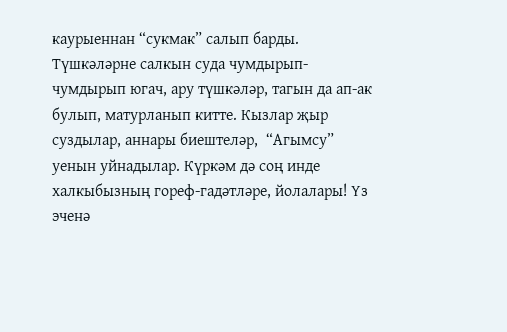каурыеннан “сукмак” салып барды. Түшкәләрне салкын суда чумдырып-чумдырып югач, ару түшкәләр, тагын да ап-ак булып, матурланып китте. Кызлар җыр суздылар, аннары биештеләр,  “Агымсу” уенын уйнадылар. Күркәм дә соң инде халкыбызның гореф-гадәтләре, йолалары! Үз эченә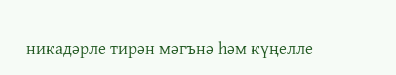никадәрле тирән мәгънә һәм күңелле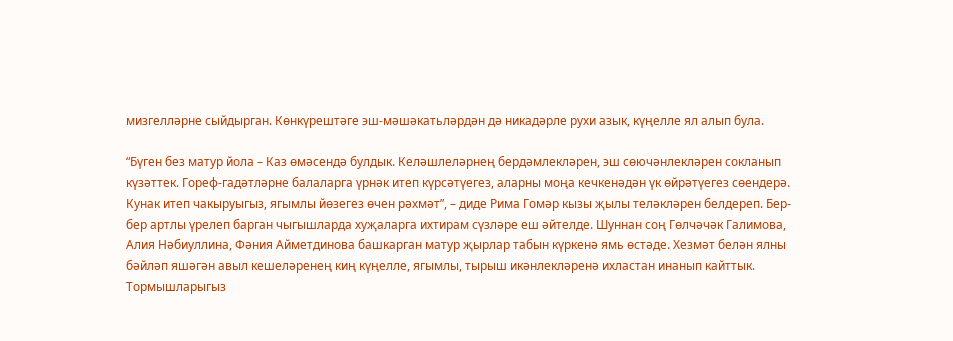мизгелләрне сыйдырган. Көнкүрештәге эш-мәшәкатьләрдән дә никадәрле рухи азык, күңелле ял алып була.

“Бүген без матур йола – Каз өмәсендә булдык. Келәшлеләрнең бердәмлекләрен, эш сөючәнлекләрен сокланып күзәттек. Гореф-гадәтләрне балаларга үрнәк итеп күрсәтүегез, аларны моңа кечкенәдән үк өйрәтүегез сөендерә. Кунак итеп чакыруыгыз, ягымлы йөзегез өчен рәхмәт”, – диде Рима Гомәр кызы җылы теләкләрен белдереп. Бер-бер артлы үрелеп барган чыгышларда хуҗаларга ихтирам сүзләре еш әйтелде. Шуннан соң Гөлчәчәк Галимова, Алия Нәбиуллина, Фәния Айметдинова башкарган матур җырлар табын күркенә ямь өстәде. Хезмәт белән ялны бәйләп яшәгән авыл кешеләренең киң күңелле, ягымлы, тырыш икәнлекләренә ихластан инанып кайттык. Тормышларыгыз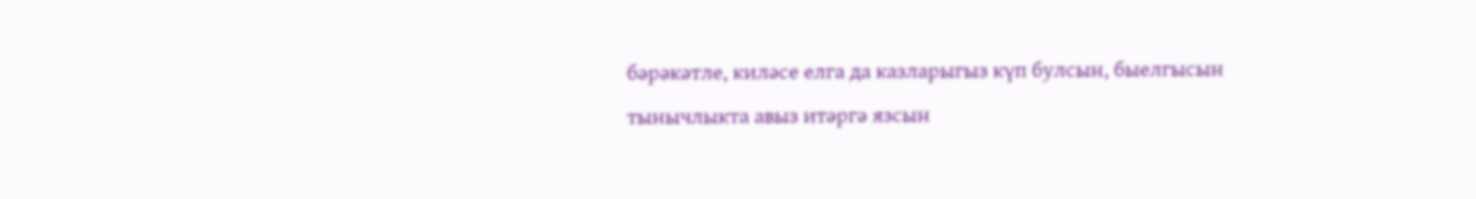бәрәкәтле, киләсе елга да казларыгыз күп булсын, быелгысын тынычлыкта авыз итәргә язсын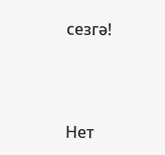сезгә!




Нет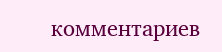комментариев